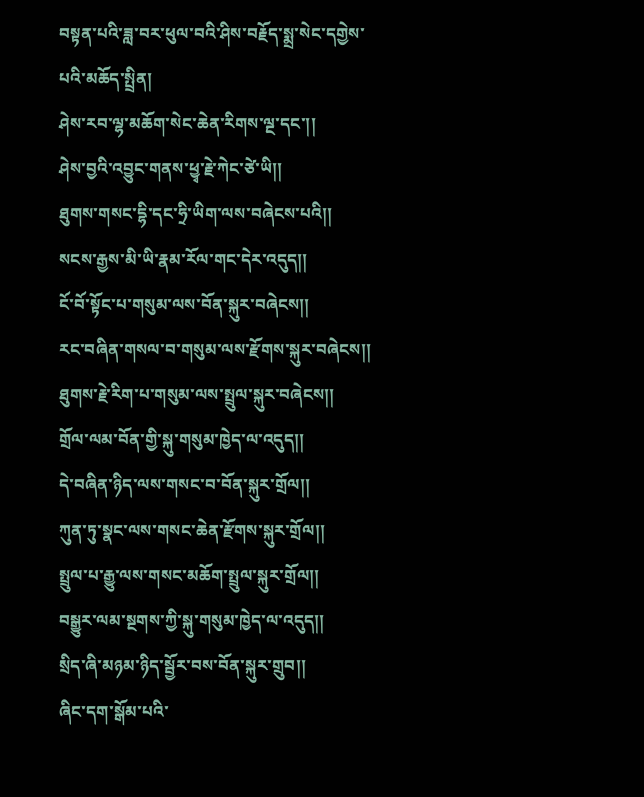བསྟན་པའི་ཟླ་བར་ཕུལ་བའི་ཤིས་བརྗོད་སྨྲ་སེང་དགྱེས་པའི་མཆོད་སྤྲིན།
ཤེས་རབ་ལྷ་མཆོག་སེང་ཆེན་རིགས་ལྔ་དང་།།
ཤེས་བྱའི་འབྱུང་གནས་ཕྱྭ་རྗེ་ཀེང་ཙེ་ཡི།།
ཐུགས་གསང་དྷི་དང་ཧྲི་ཡིག་ལས་བཞེངས་པའི།།
སངས་རྒྱས་མི་ཡི་རྣམ་རོལ་གང་དེར་འདུད།།
ངོ་བོ་སྟོང་པ་གསུམ་ལས་བོན་སྐུར་བཞེངས།།
རང་བཞིན་གསལ་བ་གསུམ་ལས་རྫོགས་སྐུར་བཞེངས།།
ཐུགས་རྗེ་རིག་པ་གསུམ་ལས་སྤྲུལ་སྐུར་བཞེངས།།
གྲོལ་ལམ་བོན་གྱི་སྐུ་གསུམ་ཁྱེད་ལ་འདུད།།
དེ་བཞིན་ཉིད་ལས་གསང་བ་བོན་སྐུར་གྲོལ།།
ཀུན་ཏུ་སྣང་ལས་གསང་ཆེན་རྫོགས་སྐུར་གྲོལ།།
སྤྲུལ་པ་རྒྱུ་ལས་གསང་མཆོག་སྤྲུལ་སྐུར་གྲོལ།།
བསྒྱུར་ལམ་སྔགས་ཀྱི་སྐུ་གསུམ་ཁྱེད་ལ་འདུད།།
སྲིད་ཞི་མཉམ་ཉིད་སྦྱོར་བས་བོན་སྐུར་གྲུབ།།
ཞིང་དག་སྒོམ་པའི་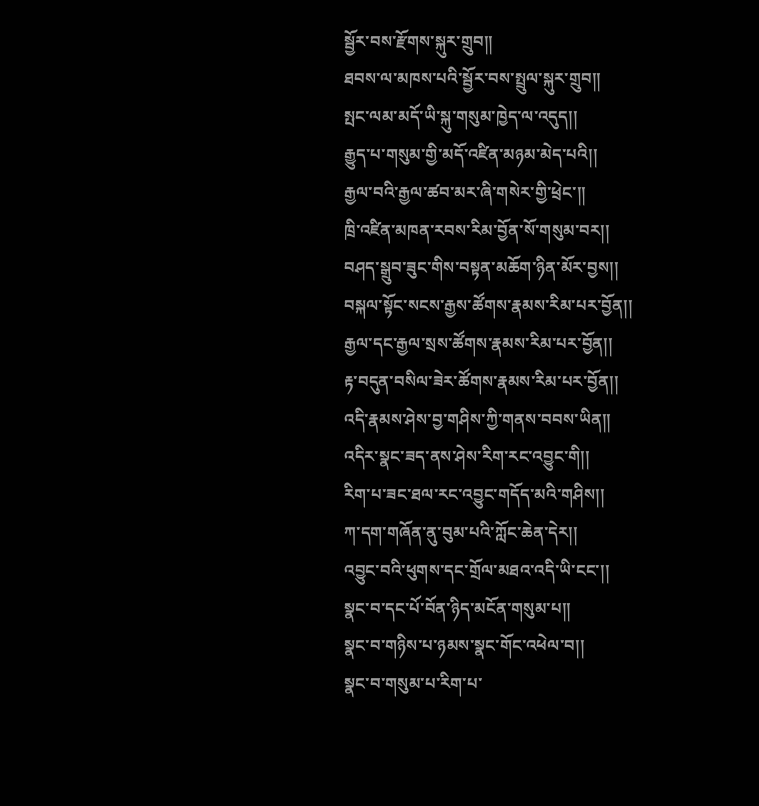སྦྱོར་བས་རྫོགས་སྐུར་གྲུབ།།
ཐབས་ལ་མཁས་པའི་སྦྱོར་བས་སྤྲུལ་སྐུར་གྲུབ།།
སྤང་ལམ་མདོ་ཡི་སྐུ་གསུམ་ཁྱེད་ལ་འདུད།།
རྒྱུད་པ་གསུམ་གྱི་མདོ་འཛིན་མཉམ་མེད་པའི།།
རྒྱལ་བའི་རྒྱལ་ཚབ་མར་ཞི་གསེར་གྱི་ཕྲེང་།།
ཁྲི་འཛིན་མཁན་རབས་རིམ་བྱོན་སོ་གསུམ་བར།།
བཤད་སྒྲུབ་ཟུང་གིས་བསྟན་མཆོག་ཉིན་མོར་བྱས།།
བསྐལ་སྟོང་སངས་རྒྱས་ཚོགས་རྣམས་རིམ་པར་བྱོན།།
རྒྱལ་དང་རྒྱལ་སྲས་ཚོགས་རྣམས་རིམ་པར་བྱོན།།
རྟ་བདུན་བསིལ་ཟེར་ཚོགས་རྣམས་རིམ་པར་བྱོན།།
འདི་རྣམས་ཤེས་བྱ་གཤིས་ཀྱི་གནས་བབས་ཡིན།།
འདིར་སྣང་ཟད་ནས་ཤེས་རིག་རང་འབྱུང་གི།།
རིག་པ་ཟང་ཐལ་རང་འབྱུང་གདོད་མའི་གཤིས།།
ཀ་དག་གཞོན་ནུ་བུམ་པའི་ཀློང་ཆེན་དེར།།
འབྱུང་བའི་ཕུགས་དང་གྲོལ་མཐའ་འདི་ཡི་ངང་།།
སྣང་བ་དང་པོ་བོན་ཉིད་མངོན་གསུམ་པ།།
སྣང་བ་གཉིས་པ་ཉམས་སྣང་གོང་འཕེལ་བ།།
སྣང་བ་གསུམ་པ་རིག་པ་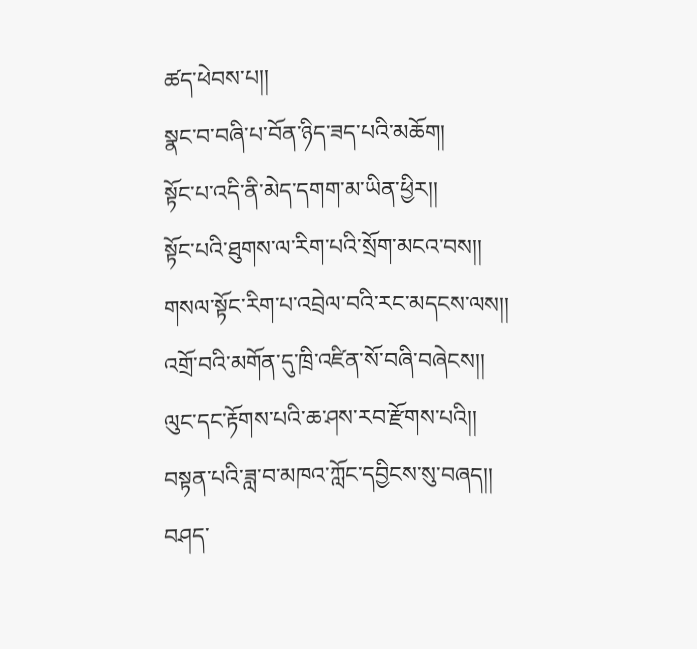ཚད་ཕེབས་པ།།
སྣང་བ་བཞི་པ་བོན་ཉིད་ཟད་པའི་མཆོག།
སྟོང་པ་འདི་ནི་མེད་དགག་མ་ཡིན་ཕྱིར།།
སྟོང་པའི་ཐུགས་ལ་རིག་པའི་སྲོག་མངའ་བས།།
གསལ་སྟོང་རིག་པ་འབྲེལ་བའི་རང་མདངས་ལས།།
འགྲོ་བའི་མགོན་དུ་ཁྲི་འཛིན་སོ་བཞི་བཞེངས།།
ལུང་དང་རྟོགས་པའི་ཆ་ཤས་རབ་རྫོགས་པའི།།
བསྟན་པའི་ཟླ་བ་མཁའ་ཀློང་དབྱིངས་སུ་བཞད།།
བཤད་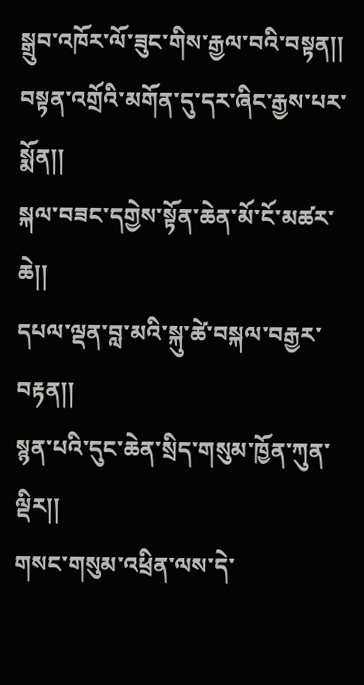སྒྲུབ་འཁོར་ལོ་ཟུང་གིས་རྒྱལ་བའི་བསྟན།།
བསྟན་འགྲོའི་མགོན་དུ་དར་ཞིང་རྒྱས་པར་སྨོན།།
སྐལ་བཟང་དགྱེས་སྟོན་ཆེན་མོ་ངོ་མཚར་ཆེ།།
དཔལ་ལྡན་བླ་མའི་སྐུ་ཚེ་བསྐལ་བརྒྱར་བརྟན།།
སྙན་པའི་དུང་ཆེན་སྲིད་གསུམ་ཁྱོན་ཀུན་ལྡིར།།
གསང་གསུམ་འཕྲིན་ལས་དེ་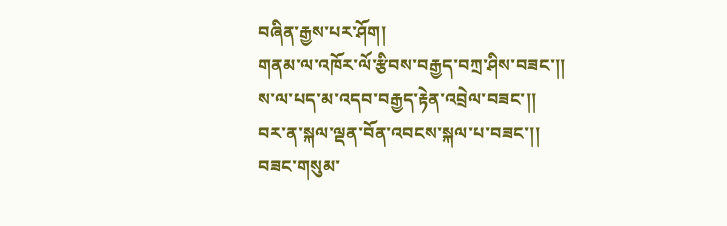བཞིན་རྒྱས་པར་ཤོག།
གནམ་ལ་འཁོར་ལོ་རྩིབས་བརྒྱད་བཀྲ་ཤིས་བཟང་།།
ས་ལ་པད་མ་འདབ་བརྒྱད་རྟེན་འབྲེལ་བཟང་།།
བར་ན་སྐལ་ལྡན་བོན་འབངས་སྐལ་པ་བཟང་།།
བཟང་གསུམ་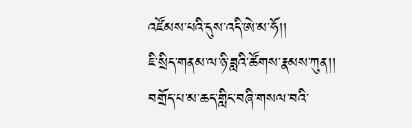འཛོམས་པའི་དུས་འདི་ཨེ་མ་ཧོ།།
ཇི་སྲིད་གནམ་ལ་ཉི་ཟླའི་ཚོགས་རྣམས་ཀུན།།
བགྲོད་པ་མ་ཆད་གླིང་བཞི་གསལ་བའི་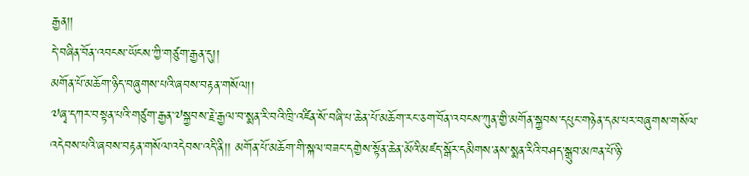རྒྱན།།
དེ་བཞིན་བོན་འབངས་ཡོངས་ཀྱི་གཙུག་རྒྱན་དུ།།
མགོན་པོ་མཆོག་ཉིད་བཞུགས་པའི་ཞབས་བརྟན་གསོལ།།
༧ཞྭ་དཀར་བསྟན་པའི་གཙུག་རྒྱན་༧སྐྱབས་རྗེ་རྒྱལ་བ་སྨན་རི་བའི་ཁྲི་འཛིན་སོ་བཞི་པ་ཆེན་པོ་མཆོག་རང་ཅག་བོན་འབངས་ཀུན་གྱི་མགོན་སྐྱབས་དཔུང་གཉེན་དམ་པར་བཞུགས་གསོལ་འདེབས་པའི་ཞབས་བརྟན་གསོལ་འདེབས་འདི་ནི།། མགོན་པོ་མཆོག་གི་སྐལ་བཟང་དགྱེས་སྟོན་ཆེན་མོའི་མཛད་སྒོར་དམིགས་ནས་སྨན་རིའི་བཤད་སྒྲུབ་མཁན་པོ་ཉི་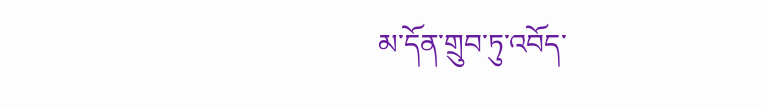མ་དོན་གྲུབ་ཏུ་འབོད་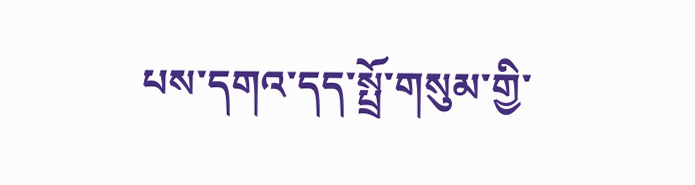པས་དགའ་དད་སྤྲོ་གསུམ་གྱི་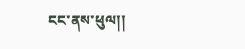ངང་ནས་ཕུལ།།